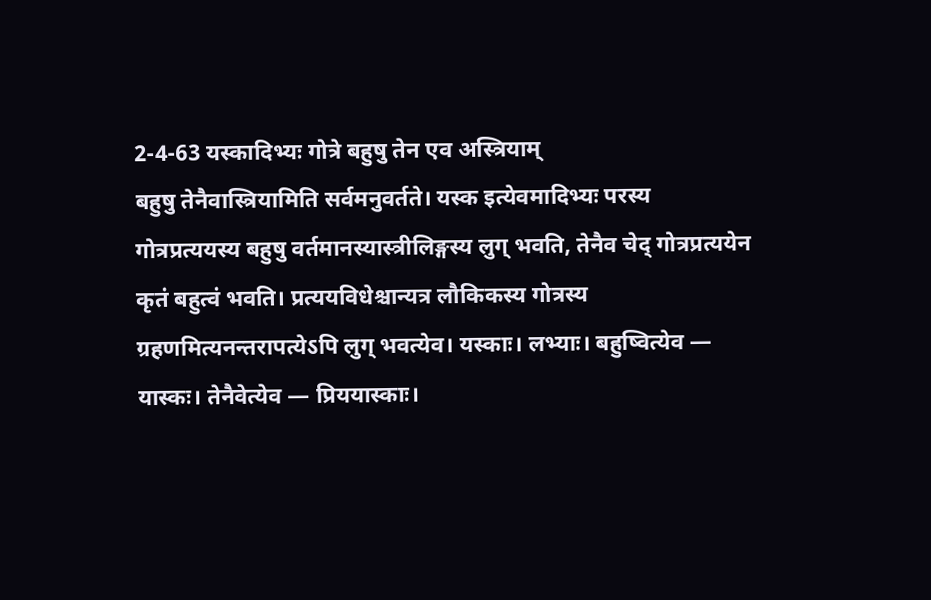2-4-63 यस्कादिभ्यः गोत्रे बहुषु तेन एव अस्त्रियाम्
बहुषु तेनैवास्त्रियामिति सर्वमनुवर्तते। यस्क इत्येवमादिभ्यः परस्य गोत्रप्रत्ययस्य बहुषु वर्तमानस्यास्त्रीलिङ्गस्य लुग् भवति, तेनैव चेद् गोत्रप्रत्ययेन कृतं बहुत्वं भवति। प्रत्ययविधेश्चान्यत्र लौकिकस्य गोत्रस्य ग्रहणमित्यनन्तरापत्येऽपि लुग् भवत्येव। यस्काः। लभ्याः। बहुष्वित्येव — यास्कः। तेनैवेत्येव — प्रिययास्काः।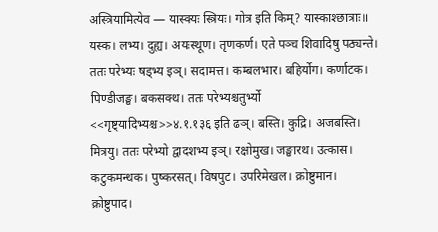अस्त्रियामित्येव — यास्क्यः स्त्रियः। गोत्र इति किम्? यास्काश्छात्राः॥ यस्क। लभ्य। दुह्य। अयःस्थूण। तृणकर्ण। एते पञ्च शिवादिषु पठ्यन्ते। ततः परेभ्यः षड्भ्य इञ्। सदामत्त। कम्बलभार। बहिर्योग। कर्णाटक। पिण्डीजङ्घ। बकसक्थ। ततः परेभ्यश्चतुर्भ्यो <<गृष्ट्यादिभ्यश्च>>४.१.१३६ इति ढञ्। बस्ति। कुद्रि। अजबस्ति। मित्रयु। ततः परेभ्यो द्वादशभ्य इञ्। रक्षोमुख। जङ्घारथ। उत्कास। कटुकमन्थक। पुष्करसत्। विषपुट। उपरिमेखल। क्रोष्टुमान। क्रोष्टुपाद।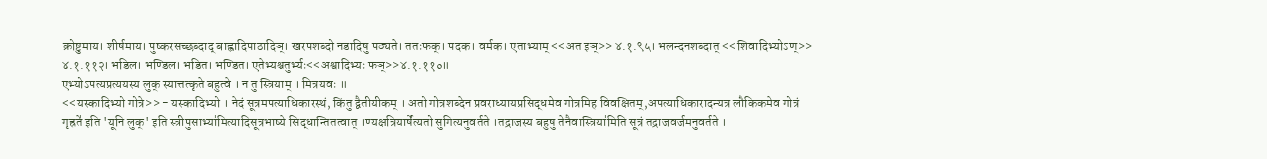क्रोष्टुमाय। शीर्षमाय। पुष्करसच्छब्दाद् बाह्वादिपाठादिञ्। खरपशब्दो नडादिषु पठ्यते। ततःफक्। पदक। वर्मक। एताभ्याम् <<अत इञ्>> ४.१.९५। भलन्दनशब्दात् <<शिवादिभ्योऽण्>> ४.१.११२। भडिल। भण्डिल। भडित। भण्डित। एतेभ्यश्चतुर्भ्यः<<अश्वादिभ्यः फञ्>>४.१.११०॥
एभ्योऽपत्यप्रत्ययस्य लुक् स्यात्तत्कृते बहुत्वे । न तु स्त्रियाम् । मित्रयवः ॥
<<यस्कादिभ्यो गोत्रे>> - यस्कादिभ्यो । नेदं सूत्रमपत्याधिकारस्थं, किंतु द्वैतीयीकम् । अतो गोत्रशब्देन प्रवराध्यायप्रसिद्धमेव गोत्रमिह विवक्षितम्,अपत्याधिकारादन्यत्र लौकिकमेव गोत्रं गृह्रते॑ इति 'यूनि लुक्' इति स्त्रीपुसाभ्या॑मित्यादिसूत्रभाष्ये सिद्धान्तितत्वात् ।ण्यक्षत्रियार्षे॑त्यतो सुगित्यनुवर्तते ।तद्राजस्य बहुषु तेनैवास्त्रिया॑मिति सूत्रं तद्राजवर्जमनुवर्तते ।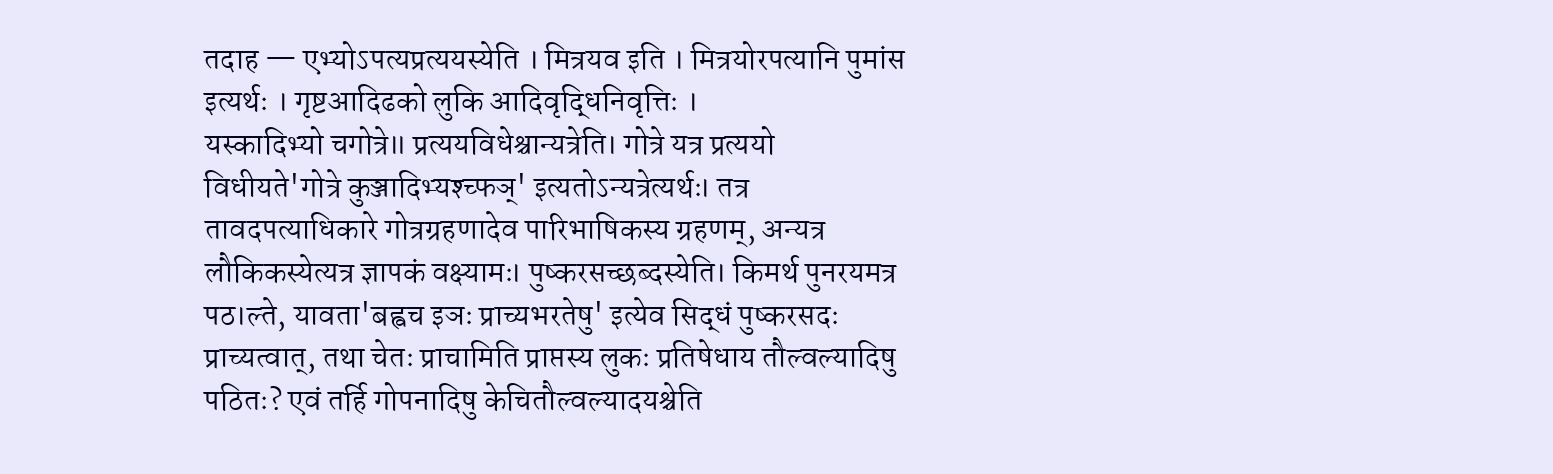तदाह — एभ्योऽपत्यप्रत्ययस्येति । मित्रयव इति । मित्रयोरपत्यानि पुमांस इत्यर्थः । गृष्टआदिढको लुकि आदिवृद्धिनिवृत्तिः ।
यस्कादिभ्यो चगोत्रे॥ प्रत्ययविधेश्चान्यत्रेति। गोत्रे यत्र प्रत्ययो विधीयते'गोत्रे कुञ्जादिभ्यश्च्फञ्' इत्यतोऽन्यत्रेत्यर्थः। तत्र तावदपत्याधिकारे गोत्रग्रहणादेव पारिभाषिकस्य ग्रहणम्, अन्यत्र लौकिकस्येत्यत्र ज्ञापकं वक्ष्यामः। पुष्करसच्छब्दस्येति। किमर्थ पुनरयमत्र पठ।ल्ते, यावता'बह्वच इञः प्राच्यभरतेषु' इत्येव सिद्धं पुष्करसदः प्राच्यत्वात्, तथा चेतः प्राचामिति प्राप्तस्य लुकः प्रतिषेधाय तौल्वल्यादिषु पठितः? एवं तर्हि गोपनादिषु केचितौल्वल्यादयश्चेति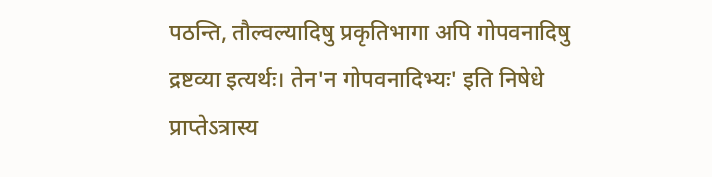पठन्ति, तौल्वल्यादिषु प्रकृतिभागा अपि गोपवनादिषु द्रष्टव्या इत्यर्थः। तेन'न गोपवनादिभ्यः' इति निषेधे प्राप्तेऽत्रास्य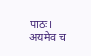पाठः। अयमेव च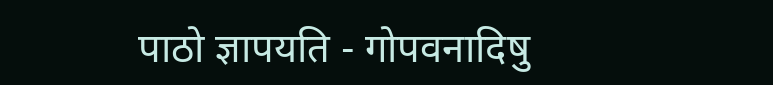पाठो ज्ञापयति - गोपवनादिषु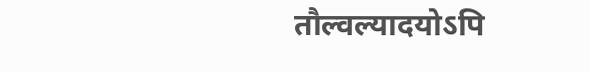तौल्वल्यादयोऽपि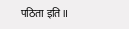पठिता इति॥